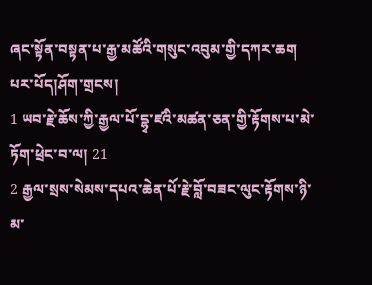ཞང་སྟོན་བསྟན་པ་རྒྱ་མཚོའི་གསུང་འབུམ་གྱི་དཀར་ཆག
པར་པོད།ཤོག་གྲངས།
1 ཡབ་རྗེ་ཆོས་ཀྱི་རྒྱལ་པོ་དྷྭ་ཛའི་མཚན་ཅན་གྱི་རྟོགས་པ་མེ་ཏོག་ཕྲེང་བ་ལ། 21
2 རྒྱལ་སྲས་སེམས་དཔའ་ཆེན་པོ་རྗེ་བློ་བཟང་ལུང་རྟོགས་ཉི་མ་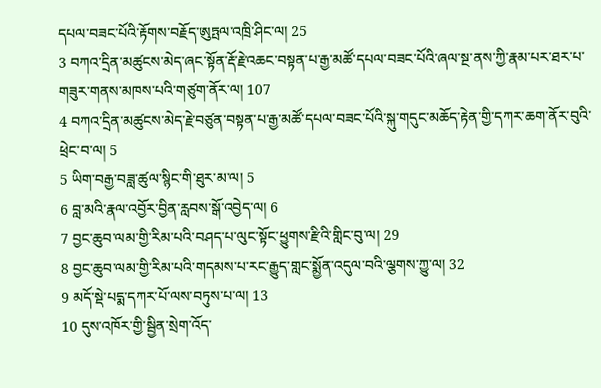དཔལ་བཟང་པོའི་རྟོགས་བརྗོད་ཨུཏྤལ་འཁྲི་ཤིང་ལ། 25
3 བཀའ་དྲིན་མཚུངས་མེད་ཞང་སྟོན་རྡོ་རྗེ་འཆང་བསྟན་པ་རྒྱ་མཚོ་དཔལ་བཟང་པོའི་ཞལ་སྔ་ནས་ཀྱི་རྣམ་པར་ཐར་པ་གཟུར་གནས་མཁས་པའི་གཙུག་ནོར་ལ། 107
4 བཀའ་དྲིན་མཚུངས་མེད་རྗེ་བཙུན་བསྟན་པ་རྒྱ་མཚོ་དཔལ་བཟང་པོའི་སྐུ་གདུང་མཆོད་རྟེན་གྱི་དཀར་ཆག་ནོར་བུའི་ཕྲེང་བ་ལ། 5
5 ཡིག་བརྒྱ་བཟླ་ཚུལ་སྙིང་གི་ཐུར་མ་ལ། 5
6 བླ་མའི་རྣལ་འབྱོར་བྱིན་རླབས་སྒོ་འབྱེད་ལ། 6
7 བྱང་ཆུབ་ལམ་གྱི་རིམ་པའི་བཤད་པ་ལུང་སྟོང་ཕྱུགས་རྫིའི་གླིང་བུ་ལ། 29
8 བྱང་ཆུབ་ལམ་གྱི་རིམ་པའི་གདམས་པ་རང་རྒྱུད་གླང་སྨྱོན་འདུལ་བའི་ལྕགས་ཀྱུ་ལ། 32
9 མདོ་སྡེ་པདྨ་དཀར་པོ་ལས་བཏུས་པ་ལ། 13
10 དུས་འཁོར་གྱི་སྦྱིན་སྲེག་འོད་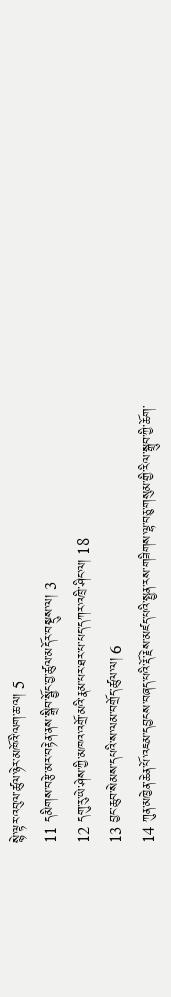སྙེ་ལྟར་འབུལ་ཚུལ་ཉེར་མཁོའི་ལག་ཆ་ལ། 5
11 དམིགས་བརྩེ་མར་བརྟེན་ནས་སྒྲིབ་སྦྱོང་བྱ་ཚུལ་མདོར་བསྡུས་ལ། 3
12 དགུ་རུ་ཡེ་ཤེས་ཀྱི་མཁའ་འགྲོ་མའི་རྣམ་པར་ཐར་པ་པད་དཀར་འཁྲི་ཤིང་ལ། 18
13 བྱང་ཆུབ་སེམས་དཔའི་ས་ལམ་བགྲོད་ཚུལ་ལ། 6
14 ཀུན་མཁྱེན་ཆེན་པོ་འཇམ་དབྱངས་བཞད་པའི་རྡོ་རྗེས་མཛད་པའི་སྤྱན་རས་གཟིགས་ལྷ་བཅུ་གསུམ་གྱི་རིལ་སྒྲུབ་ཀྱི་ཆོག་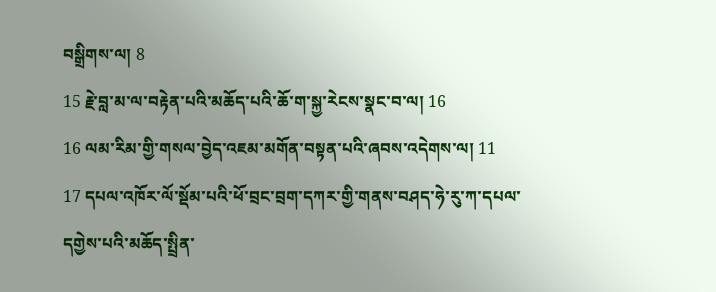བསྒྲིགས་ལ། 8
15 རྗེ་བླ་མ་ལ་བརྟེན་པའི་མཆོད་པའི་ཆོ་ག་སྐྱ་རེངས་སྣང་བ་ལ། 16
16 ལམ་རིམ་གྱི་གསལ་བྱེད་འཇམ་མགོན་བསྟན་པའི་ཞབས་འདེགས་ལ། 11
17 དཔལ་འཁོར་ལོ་སྡོམ་པའི་ཕོ་བྲང་བྲག་དཀར་གྱི་གནས་བཤད་ཧེ་རུ་ཀ་དཔལ་དགྱེས་པའི་མཆོད་སྤྲིན་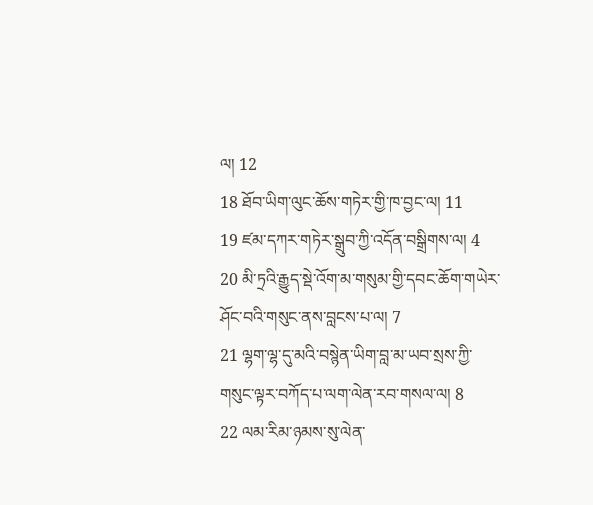ལ། 12
18 ཐོབ་ཡིག་ལུང་ཆོས་གཏེར་གྱི་ཁ་བྱང་ལ། 11
19 ཛམ་དཀར་གཏེར་སྒྲུབ་ཀྱི་འདོན་བསྒྲིགས་ལ། 4
20 མི་ཏྲའི་རྒྱུད་སྡེ་འོག་མ་གསུམ་གྱི་དབང་ཆོག་གཡེར་ཤོང་བའི་གསུང་ནས་བླངས་པ་ལ། 7
21 ལྷག་ལྷ་དུ་མའི་བསྙེན་ཡིག་བླ་མ་ཡབ་སྲས་ཀྱི་གསུང་ལྟར་བཀོད་པ་ལག་ལེན་རབ་གསལ་ལ། 8
22 ལམ་རིམ་ཉམས་སུ་ལེན་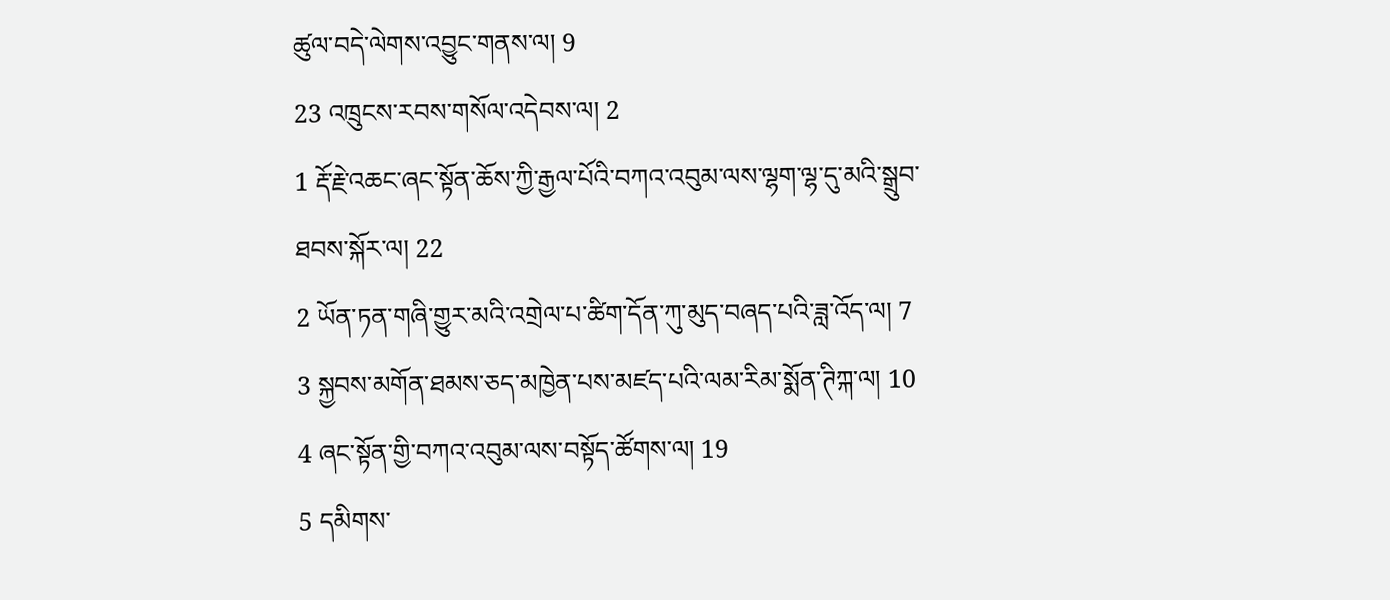ཚུལ་བདེ་ལེགས་འབྱུང་གནས་ལ། 9
23 འཁྲུངས་རབས་གསོལ་འདེབས་ལ། 2
1 རྡོ་རྗེ་འཆང་ཞང་སྟོན་ཆོས་ཀྱི་རྒྱལ་པོའི་བཀའ་འབུམ་ལས་ལྷག་ལྷ་དུ་མའི་སྒྲུབ་ཐབས་སྐོར་ལ། 22
2 ཡོན་ཏན་གཞི་གྱུར་མའི་འགྲེལ་པ་ཚིག་དོན་ཀུ་མུད་བཞད་པའི་ཟླ་འོད་ལ། 7
3 སྐྱབས་མགོན་ཐམས་ཅད་མཁྱེན་པས་མཛད་པའི་ལམ་རིམ་སྨོན་ཊིཀྐ་ལ། 10
4 ཞང་སྟོན་གྱི་བཀའ་འབུམ་ལས་བསྟོད་ཚོགས་ལ། 19
5 དམིགས་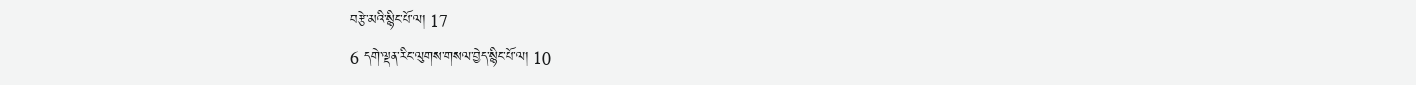བརྩེ་མའི་སྙིང་པོ་ལ། 17
6 དགེ་ལྡན་རིང་ལུགས་གསལ་བྱེད་སྙིང་པོ་ལ། 10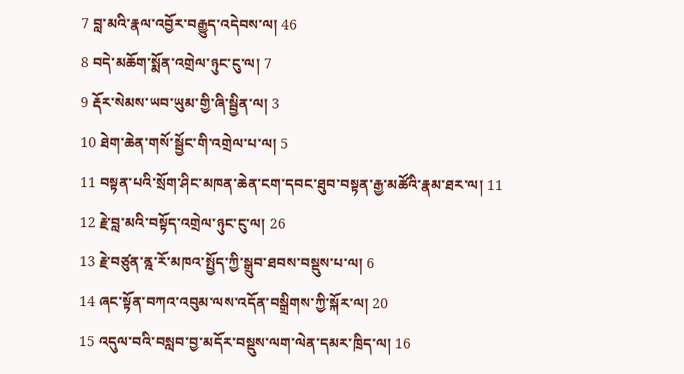7 བླ་མའི་རྣལ་འབྱོར་བརྒྱུད་འདེབས་ལ། 46
8 བདེ་མཆོག་སྨོན་འགྲེལ་ཉུང་ངུ་ལ། 7
9 རྡོར་སེམས་ཡབ་ཡུམ་གྱི་ཞི་སྦྱིན་ལ། 3
10 ཐེག་ཆེན་གསོ་སྦྱོང་གི་འགྲེལ་པ་ལ། 5
11 བསྟན་པའི་སྲོག་ཤིང་མཁན་ཆེན་ངག་དབང་ཐུབ་བསྟན་རྒྱ་མཚོའི་རྣམ་ཐར་ལ། 11
12 རྗེ་བླ་མའི་བསྟོད་འགྲེལ་ཉུང་ངུ་ལ། 26
13 རྗེ་བཙུན་ནྰ་རོ་མཁའ་སྤྱོད་ཀྱི་སྒྲུབ་ཐབས་བསྡུས་པ་ལ། 6
14 ཞང་སྟོན་བཀའ་འབུམ་ལས་འདོན་བསྒྲིགས་ཀྱི་སྐོར་ལ། 20
15 འདུལ་བའི་བསླབ་བྱ་མདོར་བསྡུས་ལག་ལེན་དམར་ཁྲིད་ལ། 16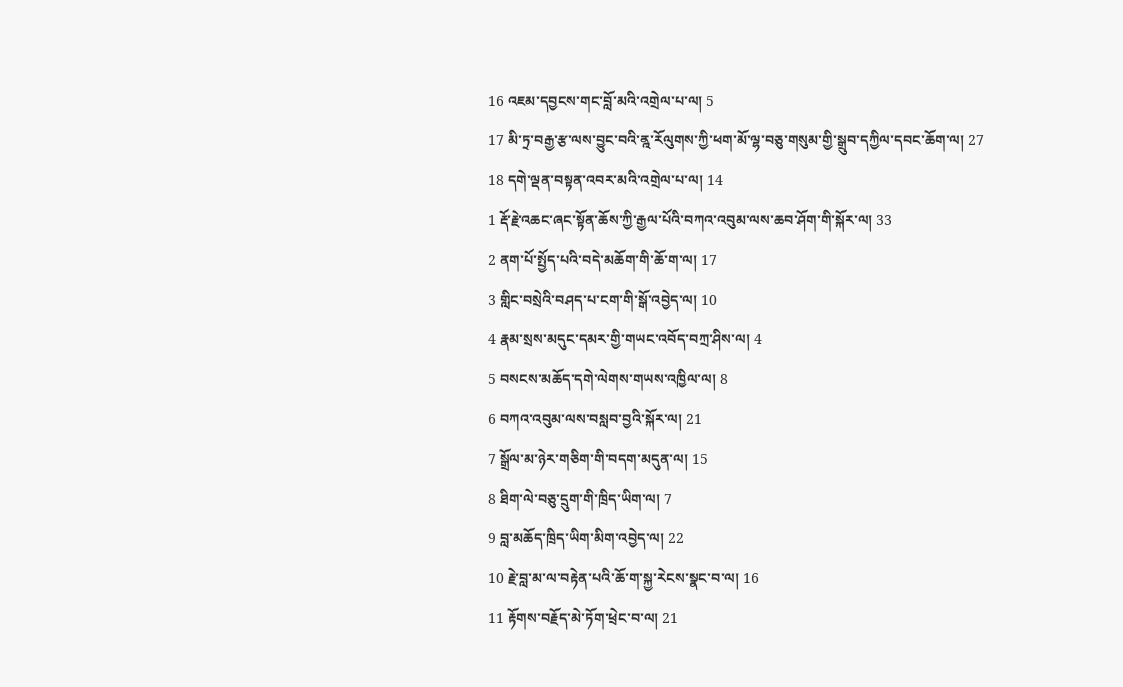16 འཇམ་དབྱངས་གང་བློ་མའི་འགྲེལ་པ་ལ། 5
17 མི་ཏྲ་བརྒྱ་རྩ་ལས་བྱུང་བའི་ནྰ་རོལུགས་ཀྱི་ཕག་མོ་ལྷ་བཅུ་གསུམ་གྱི་སྒྲུབ་དཀྱིལ་དབང་ཆོག་ལ། 27
18 དགེ་ལྡན་བསྟན་འབར་མའི་འགྲེལ་པ་ལ། 14
1 རྡོ་རྗེ་འཆང་ཞང་སྟོན་ཆོས་ཀྱི་རྒྱལ་པོའི་བཀའ་འབུམ་ལས་ཆབ་ཤོག་གི་སྐོར་ལ། 33
2 ནག་པོ་སྤྱོད་པའི་བདེ་མཆོག་གི་ཆོ་ག་ལ། 17
3 གླིང་བསྲེའི་བཤད་པ་ངག་གི་སྒོ་འབྱེད་ལ། 10
4 རྣམ་སྲས་མདུང་དམར་གྱི་གཡང་འབོད་བཀྲ་ཤིས་ལ། 4
5 བསངས་མཆོད་དགེ་ལེགས་གཡས་འཁྱིལ་ལ། 8
6 བཀའ་འབུམ་ལས་བསླབ་བྱའི་སྐོར་ལ། 21
7 སྒྲོལ་མ་ཉེར་གཅིག་གི་བདག་མདུན་ལ། 15
8 ཐིག་ལེ་བཅུ་དྲུག་གི་ཁྲིད་ཡིག་ལ། 7
9 བླ་མཆོད་ཁྲིད་ཡིག་མིག་འབྱེད་ལ། 22
10 རྗེ་བླ་མ་ལ་བརྟེན་པའི་ཆོ་ག་སྐྱ་རེངས་སྣང་བ་ལ། 16
11 རྟོགས་བརྗོད་མེ་ཏོག་ཕྲེང་བ་ལ། 21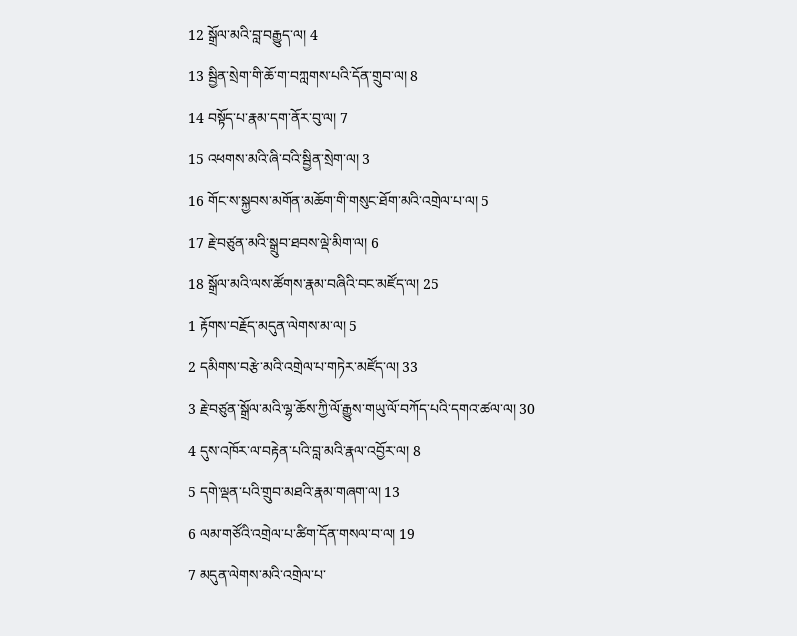12 སྒྲོལ་མའི་བླ་བརྒྱུད་ལ། 4
13 སྦྱིན་སྲེག་གི་ཆོ་ག་བཀླགས་པའི་དོན་གྲུབ་ལ། 8
14 བསྟོད་པ་རྣམ་དག་ནོར་བུ་ལ། 7
15 འཕགས་མའི་ཞི་བའི་སྦྱིན་སྲེག་ལ། 3
16 གོང་ས་སྐྱབས་མགོན་མཆོག་གི་གསུང་ཐོག་མའི་འགྲེལ་པ་ལ། 5
17 རྗེ་བཙུན་མའི་སྒྲུབ་ཐབས་ལྡེ་མིག་ལ། 6
18 སྒྲོལ་མའི་ལས་ཚོགས་རྣམ་བཞིའི་བང་མཛོད་ལ། 25
1 རྟོགས་བརྗོད་མདུན་ལེགས་མ་ལ། 5
2 དམིགས་བརྩེ་མའི་འགྲེལ་པ་གཏེར་མཛོད་ལ། 33
3 རྗེ་བཙུན་སྒྲོལ་མའི་ལྷ་ཆོས་ཀྱི་ལོ་རྒྱུས་གཡུ་ལོ་བཀོད་པའི་དགའ་ཚལ་ལ། 30
4 དུས་འཁོར་ལ་བརྟེན་པའི་བླ་མའི་རྣལ་འབྱོར་ལ། 8
5 དགེ་ལྡན་པའི་གྲུབ་མཐའི་རྣམ་གཞག་ལ། 13
6 ལམ་གཙོའི་འགྲེལ་པ་ཚིག་དོན་གསལ་བ་ལ། 19
7 མདུན་ལེགས་མའི་འགྲེལ་པ་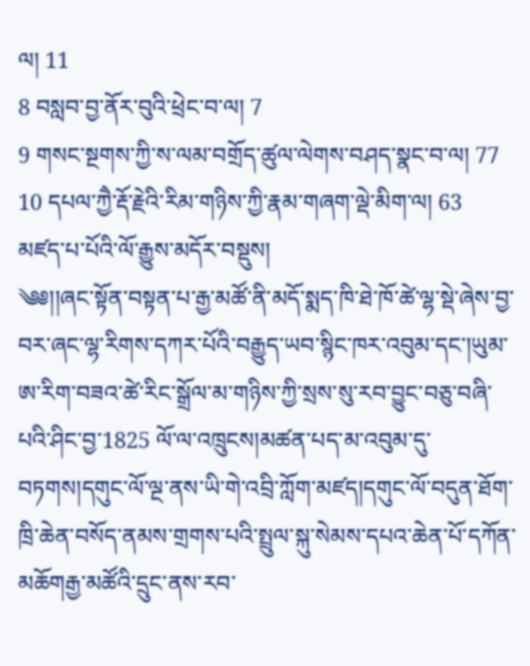ལ། 11
8 བསླབ་བྱ་ནོར་བུའི་ཕྲེང་བ་ལ། 7
9 གསང་སྔགས་ཀྱི་ས་ལམ་བགྲོད་ཚུལ་ལེགས་བཤད་སྣང་བ་ལ། 77
10 དཔལ་ཀྱཻ་རྡོ་རྗེའི་རིམ་གཉིས་ཀྱི་རྣམ་གཞག་ལྡེ་མིག་ལ། 63
མཛད་པ་པོའི་ལོ་རྒྱུས་མདོར་བསྡུས།
༄༅།།ཞང་སྟོན་བསྟན་པ་རྒྱ་མཚོ་ནི་མདོ་སྨད་ཁི་ཐེ་ཁོ་ཚེ་ལྷ་སྡེ་ཞེས་བྱ་བར་ཞང་ལྷ་རིགས་དཀར་པོའི་བརྒྱུད་ཡབ་སྙིང་ཁར་འབུམ་དང་།ཡུམ་ཨ་རིག་བཟའ་ཚེ་རིང་སྒྲོལ་མ་གཉིས་ཀྱི་སྲས་སུ་རབ་བྱུང་བཅུ་བཞི་པའི་ཤིང་བྱ་1825 ལོ་ལ་འཁྲུངས།མཚན་པད་མ་འབུམ་དུ་བཏགས།དགུང་ལོ་ལྔ་ནས་ཡི་གེ་འབྲི་ཀློག་མཛད།དགུང་ལོ་བདུན་ཐོག་ཁྲི་ཆེན་བསོད་ནམས་གྲགས་པའི་སྤྲུལ་སྐུ་སེམས་དཔའ་ཆེན་པོ་དཀོན་མཆོགརྒྱ་མཚོའི་དྲུང་ནས་རབ་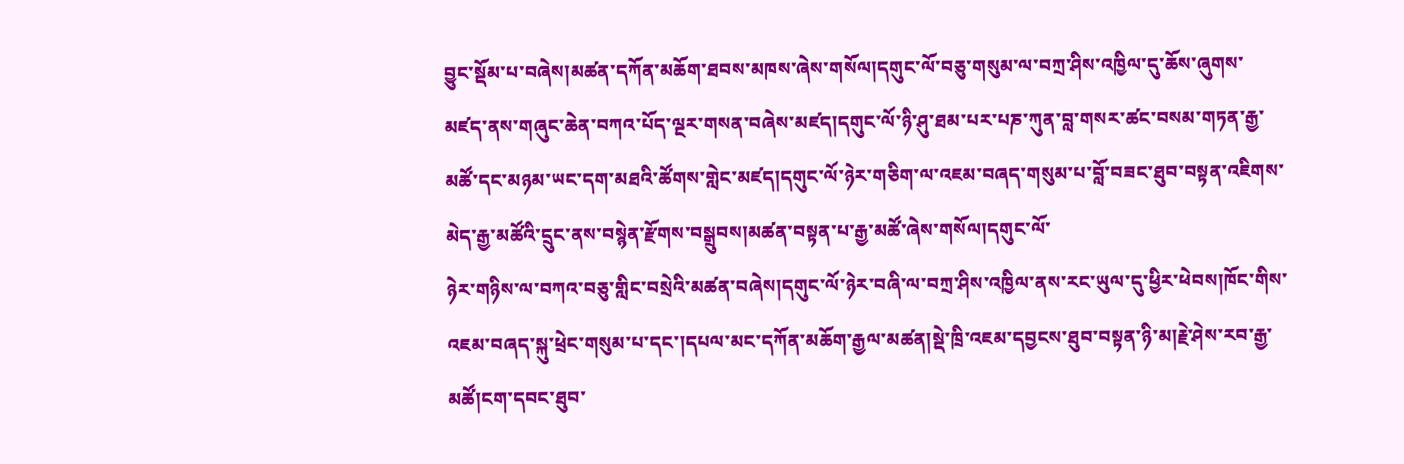བྱུང་སྡོམ་པ་བཞེས།མཚན་དཀོན་མཆོག་ཐབས་མཁས་ཞེས་གསོལ།དགུང་ལོ་བཅུ་གསུམ་ལ་བཀྲ་ཤིས་འཁྱིལ་དུ་ཆོས་ཞུགས་མཛད་ནས་གཞུང་ཆེན་བཀའ་པོད་ལྔར་གསན་བཞེས་མཛད།དགུང་ལོ་ཉི་ཤུ་ཐམ་པར་པཎ་ཀུན་བླ་གསར་ཚང་བསམ་གཏན་རྒྱ་མཚོ་དང་མཉམ་ཡང་དག་མཐའི་ཚོགས་གླེང་མཛད།དགུང་ལོ་ཉེར་གཅིག་ལ་འཇམ་བཞད་གསུམ་པ་བློ་བཟང་ཐུབ་བསྟན་འཇིགས་མེད་རྒྱ་མཚོའི་དྲུང་ནས་བསྙེན་རྫོགས་བསྒྲུབས།མཚན་བསྟན་པ་རྒྱ་མཚོ་ཞེས་གསོལ།དགུང་ལོ་
ཉེར་གཉིས་ལ་བཀའ་བཅུ་གླིང་བསྲེའི་མཚན་བཞེས།དགུང་ལོ་ཉེར་བཞི་ལ་བཀྲ་ཤིས་འཁྱིལ་ནས་རང་ཡུལ་དུ་ཕྱིར་ཕེབས།ཁོང་གིས་འཇམ་བཞད་སྐུ་ཕྲེང་གསུམ་པ་དང་།དཔལ་མང་དཀོན་མཆོག་རྒྱལ་མཚན།སྡེ་ཁྲི་འཇམ་དབྱངས་ཐུབ་བསྟན་ཉི་མ།རྗེ་ཤེས་རབ་རྒྱ་མཚོ།ངག་དབང་ཐུབ་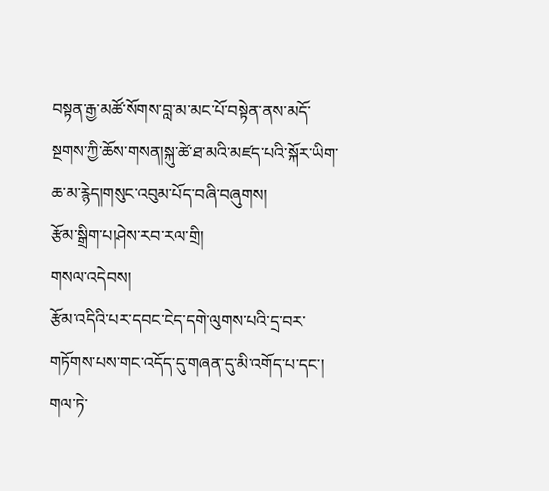བསྟན་རྒྱ་མཚོ་སོགས་བླ་མ་མང་པོ་བསྟེན་ནས་མདོ་སྔགས་ཀྱི་ཆོས་གསན།སྐུ་ཚེ་ཐ་མའི་མཛད་པའི་སྐོར་ཡིག་ཆ་མ་རྙེད།གསུང་འབུམ་པོད་བཞི་བཞུགས།
རྩོམ་སྒྲིག་པ།ཤེས་རབ་རལ་གྲི།
གསལ་འདེབས།
རྩོམ་འདིའི་པར་དབང་ངེད་དགེ་ལུགས་པའི་དྲ་བར་གཏོགས་པས་གང་འདོད་དུ་གཞན་དུ་མི་འགོད་པ་དང་། གལ་ཏེ་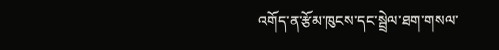འགོད་ན་རྩོམ་ཁུངས་དང་སྦྲེལ་ཐག་གསལ་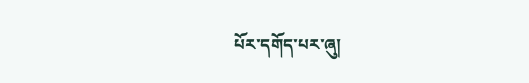པོར་དགོད་པར་ཞུ།